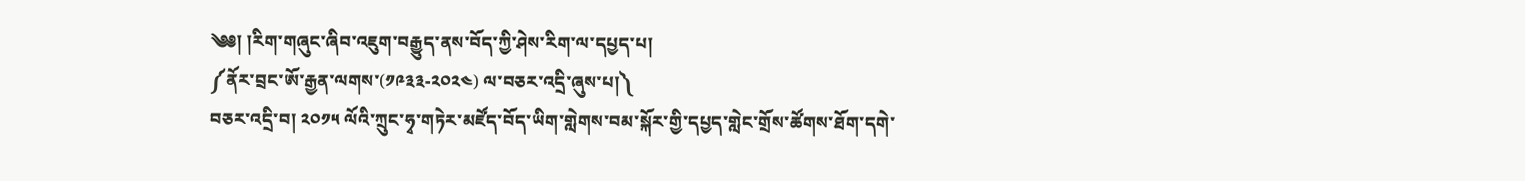༄༅། །རིག་གཞུང་ཞིབ་འཇུག་བརྒྱུད་ནས་བོད་ཀྱི་ཤེས་རིག་ལ་དཔྱད་པ།
༼ནོར་བྲང་ཨོ་རྒྱན་ལགས་(༡༩༣༣-༢༠༢༤) ལ་བཅར་འདྲི་ཞུས་པ།༽
བཅར་འདྲི་བ། ༢༠༡༥ ལོའི་ཀྲུང་ཧྭ་གཏེར་མཛོད་བོད་ཡིག་གླེགས་བམ་སྐོར་གྱི་དཔྱད་གླེང་གྲོས་ཚོགས་ཐོག་དགེ་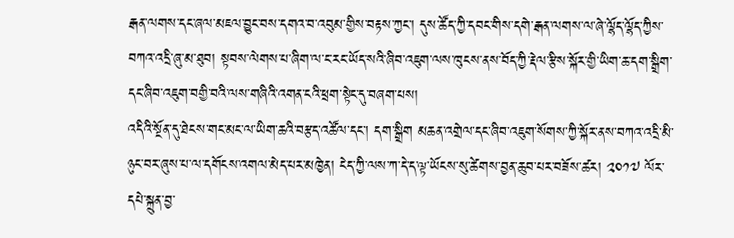རྒན་ལགས་དང་ཞལ་མཇལ་བྱུང་བས་དགའ་བ་འབུམ་གྱིས་བརྟས་ཀྱང་། དུས་ཚོད་ཀྱི་དབང་གིས་དགེ་རྒན་ལགས་ལ་ཞེ་ལྷོད་ལྷོད་ཀྱིས་བཀའ་འདྲི་ཞུ་མ་ཐུབ། སྟབས་ལེགས་པ་ཞིག་ལ་ང་རང་ཡོད་སའི་ཞིབ་འཇུག་ལས་ཁུངས་ནས་བོད་ཀྱི་རྡེལ་རྩིས་སྐོར་གྱི་ཡིག་ཆ་དག་སྒྲིག་དང་ཞིབ་འཇུག་བགྱི་བའི་ལས་གཞིའི་འགན་ངའི་ཕྲག་སྟེང་དུ་བཞག་པས།
འདིའི་སྔོན་དུ་ཐེངས་གང་མང་ལ་ཡིག་ཆའི་བརྩད་འཚོལ་དང་། དག་སྒྲིག མཆན་འགྲེལ་དང་ཞིབ་འཇུག་སོགས་ཀྱི་སྐོར་ནས་བཀའ་འདྲི་མི་ཉུང་བར་ཞུས་པ་ལ་དགོངས་འགལ་མེད་པར་མཁྱེན། ངེད་ཀྱི་ལས་ཀ་དེ་ད་ལྟ་ཡོངས་སུ་ཚེགས་བྱན་ཆུབ་པར་བཟོས་ཚར། ༢༠༡༧ ལོར་དཔེ་སྐྲུན་བྱ་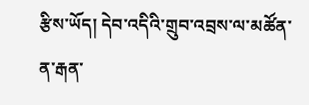རྩིས་ཡོད། དེབ་འདིའི་གྲུབ་འབྲས་ལ་མཚོན་ན་རྒན་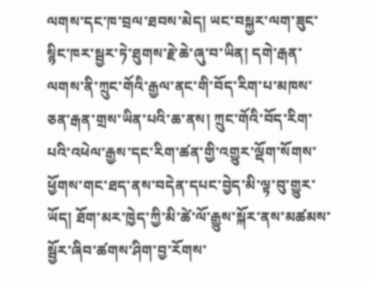ལགས་དང་ཁ་བྲལ་ཐབས་མེད། ཡང་བསྐྱར་ལག་ཟུང་སྙིང་ཁར་སྦྱར་ཏེ་ཐུགས་རྗེ་ཆེ་ཞུ་བ་ཡིན། དགེ་རྒན་ལགས་ནི་ཀྲུང་གོའི་རྒྱལ་ནང་གི་བོད་རིག་པ་མཁས་ཅན་རྒན་གྲས་ཡིན་པའི་ཆ་ནས། ཀྲུང་གོའི་བོད་རིག་པའི་འཕེལ་རྒྱས་དང་རིག་ཚན་གྱི་འགྱུར་ལྡོག་སོགས་ཕྱོགས་གང་ཐད་ནས་བདེན་དཔང་བྱེད་མི་ལྟ་བུ་གྱུར་ཡོད། ཐོག་མར་ཁྱེད་ཀྱི་མི་ཚེ་ལོ་རྒྱུས་སྐོར་ནས་མཚམས་སྦྱོར་ཞིབ་ཚགས་ཤིག་བྱ་རོགས་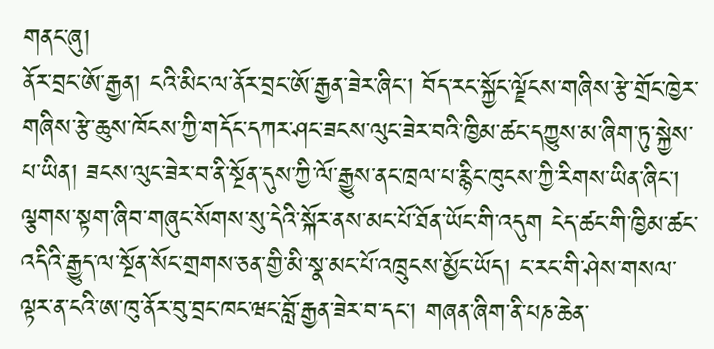གནང་ཞུ།
ནོར་བྲང་ཨོ་རྒྱན། ངའི་མིང་ལ་ནོར་བྲང་ཨོ་རྒྱན་ཟེར་ཞིང་། བོད་རང་སྐྱོང་ལྗོངས་གཞིས་རྩེ་གྲོང་ཁྱེར་གཞིས་རྩེ་ཆུས་ཁོངས་ཀྱི་གདོང་དཀར་ཤང་ཟངས་ལུང་ཟེར་བའི་ཁྱིམ་ཚང་དཀྱུས་མ་ཞིག་ཏུ་སྐྱེས་པ་ཡིན། ཟངས་ལུང་ཟེར་བ་ནི་སྔོན་དུས་ཀྱི་ལོ་རྒྱུས་ནང་ཁྲལ་པ་རྙིང་ཁུངས་ཀྱི་རིགས་ཡིན་ཞིང་། ལྕགས་སྟག་ཞིབ་གཞུང་སོགས་སུ་དེའི་སྐོར་ནས་མང་པོ་ཐོན་ཡོང་གི་འདུག ངེད་ཚང་གི་ཁྱིམ་ཚང་འདིའི་རྒྱུད་ལ་སྔོན་སོང་གྲགས་ཅན་གྱི་མི་སྣ་མང་པོ་འཁྲུངས་མྱོང་ཡོད། ང་རང་གི་ཤེས་གསལ་ལྟར་ན་ངའི་ཨ་ཁུ་ནོར་བུ་བྲང་ཁང་ཝང་བློ་རྒྱན་ཟེར་བ་དང་། གཞན་ཞིག་ནི་པཎ་ཆེན་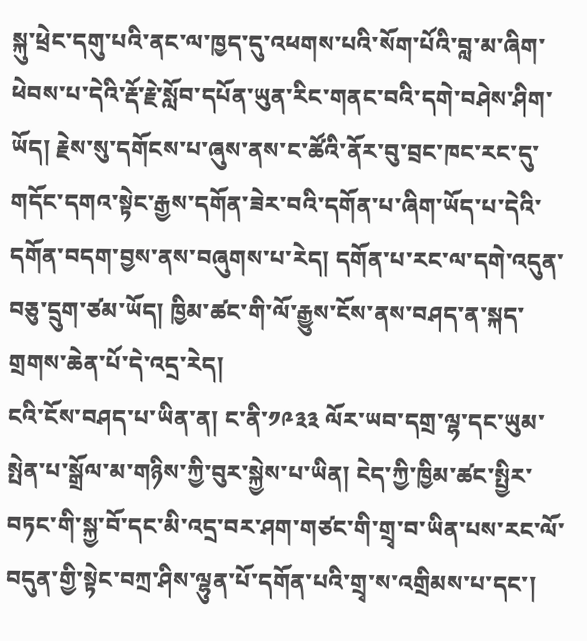སྐུ་ཕྲེང་དགུ་པའི་ནང་ལ་ཁྱད་དུ་འཕགས་པའི་སོག་པོའི་བླ་མ་ཞིག་ཕེབས་པ་དེའི་རྡོ་རྗེ་སློབ་དཔོན་ཡུན་རིང་གནང་བའི་དགེ་བཤེས་ཤིག་ཡོད། རྗེས་སུ་དགོངས་པ་ཞུས་ནས་ང་ཚོའི་ནོར་བུ་བྲང་ཁང་རང་དུ་གདོང་དགའ་སྟེང་རྒྱས་དགོན་ཟེར་བའི་དགོན་པ་ཞིག་ཡོད་པ་དེའི་དགོན་བདག་བྱས་ནས་བཞུགས་པ་རེད། དགོན་པ་རང་ལ་དགེ་འདུན་བཅུ་དྲུག་ཙམ་ཡོད། ཁྱིམ་ཚང་གི་ལོ་རྒྱུས་ངོས་ནས་བཤད་ན་སྐད་གྲགས་ཆེན་པོ་དེ་འདྲ་རེད།
ངའི་ངོས་བཤད་པ་ཡིན་ན། ང་ནི་༡༩༣༣ ལོར་ཡབ་དགྲ་ལྷ་དང་ཡུམ་སྤེན་པ་སྒྲོལ་མ་གཉིས་ཀྱི་བུར་སྐྱེས་པ་ཡིན། ངེད་ཀྱི་ཁྱིམ་ཚང་སྤྱིར་བཏང་གི་སྐྱ་བོ་དང་མི་འདྲ་བར་ཤག་གཙང་གི་གྲྭ་བ་ཡིན་པས་རང་ལོ་བདུན་གྱི་སྟེང་བཀྲ་ཤིས་ལྷུན་པོ་དགོན་པའི་གྲྭ་ས་འགྲིམས་པ་དང་།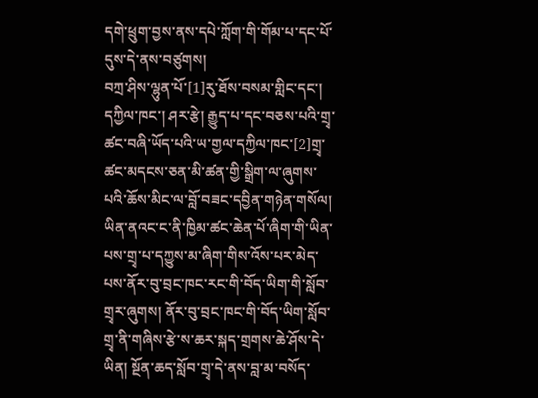དགེ་ཕྲུག་བྱས་ནས་དཔེ་ཀློག་གི་གོམ་པ་དང་པོ་དུས་དེ་ནས་བཙུགས།
བཀྲ་ཤིས་ལྷུན་པོ་[1]རུ་ཐོས་བསམ་གླིང་དང་། དཀྱིལ་ཁང་། ཤར་རྩེ། རྒྱུད་པ་དང་བཅས་པའི་གྲྭ་ཚང་བཞི་ཡོད་པའི་ཡ་གྱལ་དཀྱིལ་ཁང་[2]གྲྭ་ཚང་མདངས་ཅན་མི་ཚན་གྱི་སྒྲིག་ལ་ཞུགས་པའི་ཆོས་མིང་ལ་བློ་བཟང་དབྱིན་གཉེན་གསོལ། ཡིན་ནའང་ང་ནི་ཁྱིམ་ཚང་ཆེན་པོ་ཞིག་གི་ཡིན་པས་གྲྭ་པ་དཀྱུས་མ་ཞིག་གིས་འོས་པར་མེད་པས་ནོར་བུ་བྲང་ཁང་རང་གི་བོད་ཡིག་གི་སློབ་གྲྭར་ཞུགས། ནོར་བུ་བྲང་ཁང་གི་བོད་ཡིག་སློབ་གྲྭ་ནི་གཞིས་རྩེ་ས་ཆར་སྐད་གྲགས་ཆེ་ཤོས་དེ་ཡིན། སྔོན་ཆད་སློབ་གྲྭ་དེ་ནས་བླ་མ་བསོད་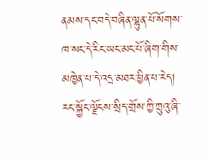ནམས་དང་བདེ་བཞིན་ལྷུན་པོ་སོགས་ཁ་སང་དེ་རིང་ཡང་མང་པོ་ཞིག་གིས་མཁྱེན་པ་དེ་འདྲ་མཐར་ཕྱིན་པ་རེད། རང་སྐྱོང་ལྗོངས་སྲིད་གྲོས་ཀྱི་ཀྲུའུ་ཞི་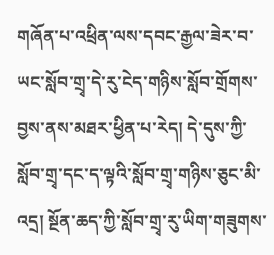གཞོན་པ་འཕྲིན་ལས་དབང་རྒྱལ་ཟེར་བ་ཡང་སློབ་གྲྭ་དེ་རུ་ངེད་གཉིས་སློབ་གྲོགས་བྱས་ནས་མཐར་ཕྱིན་པ་རེད། དེ་དུས་ཀྱི་སློབ་གྲྭ་དང་ད་ལྟའི་སློབ་གྲྭ་གཉིས་ཅུང་མི་འདྲ། སྔོན་ཆད་ཀྱི་སློབ་གྲྭ་རུ་ཡིག་གཟུགས་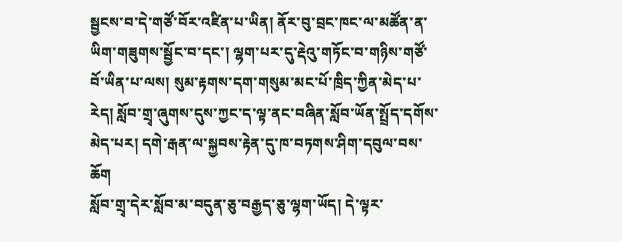སྦྱངས་བ་དེ་གཙོ་བོར་འཛིན་པ་ཡིན། ནོར་བུ་བྲང་ཁང་ལ་མཚོན་ན་ཡིག་གཟུགས་སྦྱོང་བ་དང་། ལྷག་པར་དུ་རྡེའུ་གཏོང་བ་གཉིས་གཙོ་བོ་ཡིན་པ་ལས། སུམ་རྟགས་དག་གསུམ་མང་པོ་ཁྲིད་ཀྱིན་མེད་པ་རེད། སློབ་གྲྭ་ཞུགས་དུས་ཀྱང་ད་ལྟ་ནང་བཞིན་སློབ་ཡོན་སྤྲོད་དགོས་མེད་པར། དགེ་རྒན་ལ་སྐྱབས་རྟེན་དུ་ཁ་བཏགས་ཤིག་དབུལ་བས་ཆོག
སློབ་གྲྭ་དེར་སློབ་མ་བདུན་ཅུ་བརྒྱད་ཅུ་ལྷག་ཡོད། དེ་ལྟར་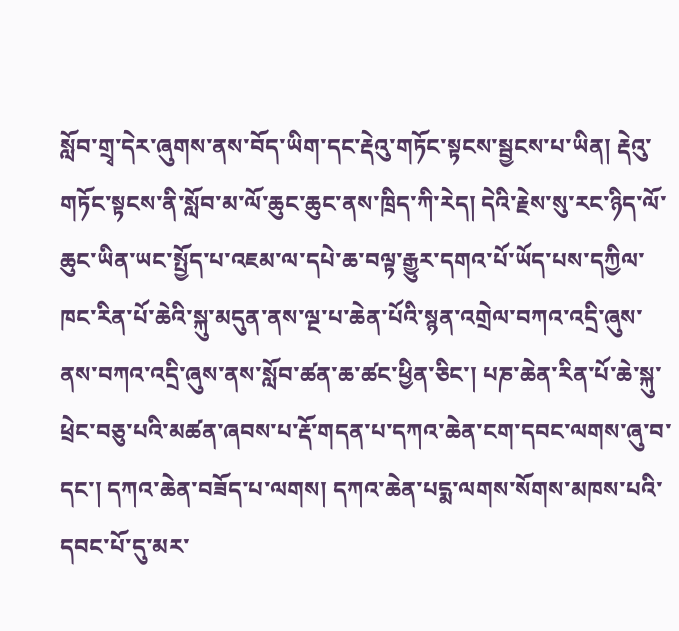སློབ་གྲྭ་དེར་ཞུགས་ནས་བོད་ཡིག་དང་རྡེའུ་གཏོང་སྟངས་སྦྱངས་པ་ཡིན། རྡེའུ་གཏོང་སྟངས་ནི་སློབ་མ་ལོ་ཆུང་ཆུང་ནས་ཁྲིད་ཀི་རེད། དེའི་རྗེས་སུ་རང་ཉིད་ལོ་ཆུང་ཡིན་ཡང་སྤྱོད་པ་འཇམ་ལ་དཔེ་ཆ་བལྟ་རྒྱུར་དགའ་པོ་ཡོད་པས་དཀྱིལ་ཁང་རིན་པོ་ཆེའི་སྐུ་མདུན་ནས་ལྔ་པ་ཆེན་པོའི་སྙན་འགྲེལ་བཀའ་འདྲི་ཞུས་ནས་བཀའ་འདྲི་ཞུས་ནས་སློབ་ཚན་ཆ་ཚང་ཕྱིན་ཅིང་། པཎ་ཆེན་རིན་པོ་ཆེ་སྐུ་ཕྲེང་བཅུ་པའི་མཚན་ཞབས་པ་རྡོ་གདན་པ་དཀའ་ཆེན་ངག་དབང་ལགས་ཞུ་བ་དང་། དཀའ་ཆེན་བཟོད་པ་ལགས། དཀའ་ཆེན་པདྨ་ལགས་སོགས་མཁས་པའི་དབང་པོ་དུ་མར་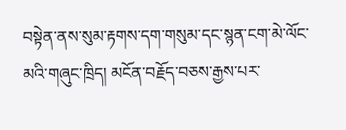བསྟེན་ནས་སུམ་རྟགས་དག་གསུམ་དང་སྙན་ངག་མེ་ལོང་མའི་གཞུང་ཁྲིད། མངོན་བརྗོད་བཅས་རྒྱས་པར་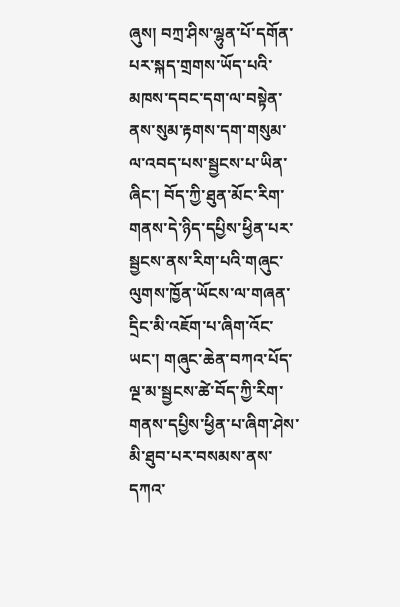ཞུས། བཀྲ་ཤིས་ལྷུན་པོ་དགོན་པར་སྐད་གྲགས་ཡོད་པའི་མཁས་དབང་དག་ལ་བསྟེན་ནས་སུམ་རྟགས་དག་གསུམ་ལ་འབད་པས་སྦྱངས་པ་ཡིན་ཞིང་། བོད་ཀྱི་ཐུན་མོང་རིག་གནས་དེ་ཉིད་དཔྱིས་ཕྱིན་པར་སྦྱངས་ནས་རིག་པའི་གཞུང་ལུགས་ཁྱོན་ཡོངས་ལ་གཞན་དྲིང་མི་འཇོག་པ་ཞིག་འོང་ཡང་། གཞུང་ཆེན་བཀའ་པོད་ལྔ་མ་སྦྱངས་ཚེ་བོད་ཀྱི་རིག་གནས་དཔྱིས་ཕྱིན་པ་ཞིག་ཤེས་མི་ཐུབ་པར་བསམས་ནས་དཀའ་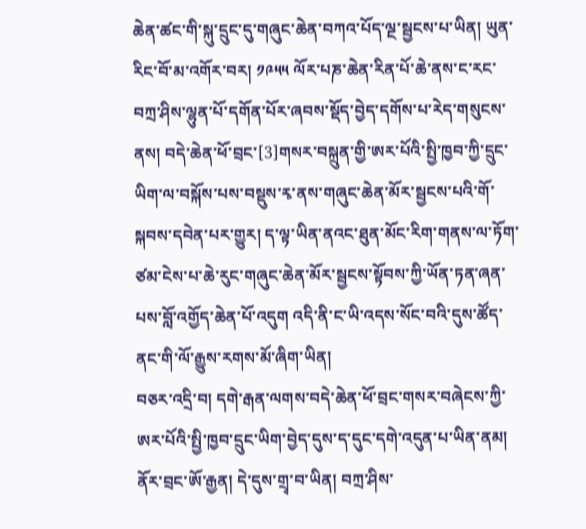ཆེན་ཚང་གི་སྐུ་དྲུང་དུ་གཞུང་ཆེན་བཀའ་པོད་ལྔ་སྦྱངས་པ་ཡིན། ཡུན་རིང་བོ་མ་འགོར་བར། ༡༩༥༥ ལོར་པཎ་ཆེན་རིན་པོ་ཆེ་ནས་ང་རང་བཀྲ་ཤིས་ལྷུན་པོ་དགོན་པོར་ཞབས་སྡོད་བྱེད་དགོས་པ་རེད་གསུངས་ནས། བདེ་ཆེན་ཕོ་བྲང་[3]གསར་བསྐྲུན་གྱི་ཨར་པོའི་སྤྱི་ཁྱབ་ཀྱི་དྲུང་ཡིག་ལ་བསྐོས་པས་བསྡུས་རྭ་ནས་གཞུང་ཆེན་མོར་སྦྱངས་པའི་གོ་སྐབས་དབེན་པར་གྱུར། ད་ལྟ་ཡིན་ནའང་ཐུན་མོང་རིག་གནས་ལ་ཏོག་ཙམ་ངེས་པ་ཆེ་རུང་གཞུང་ཆེན་མོར་སྦྱངས་སྟོབས་ཀྱི་ཡོན་ཏན་ཞན་པས་བློ་འགྱོད་ཆེན་པོ་འདུག འདི་ནི་ང་ཡི་འདས་སོང་བའི་དུས་ཚོད་ནང་གི་ལོ་རྒྱུས་རགས་མོ་ཞིག་ཡིན།
བཅར་འདྲི་བ། དགེ་རྒན་ལགས་བདེ་ཆེན་ཕོ་བྲང་གསར་བཞེངས་ཀྱི་ཨར་པོའི་སྤྱི་ཁྱབ་དྲུང་ཡིག་བྱེད་དུས་ད་དུང་དགེ་འདུན་པ་ཡིན་ནམ།
ནོར་བྲང་ཨོ་རྒྱན། དེ་དུས་གྲྭ་བ་ཡིན། བཀྲ་ཤིས་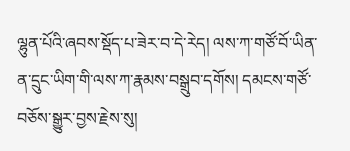ལྷུན་པོའི་ཞབས་སྡོད་པ་ཟེར་བ་དེ་རེད། ལས་ཀ་གཙོ་བོ་ཡིན་ན་དྲུང་ཡིག་གི་ལས་ཀ་རྣམས་བསྒྲུབ་དགོས། དམངས་གཙོ་བཅོས་སྒྱུར་བྱས་རྗེས་སུ།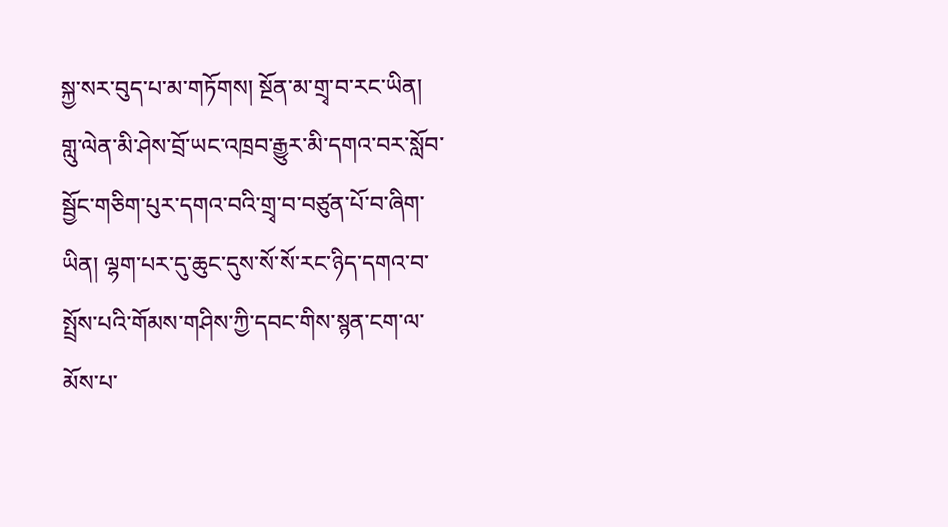སྐྱ་སར་བུད་པ་མ་གཏོགས། སྔོན་མ་གྲྭ་བ་རང་ཡིན། གླུ་ལེན་མི་ཤེས་བྲོ་ཡང་འཁྲབ་རྒྱུར་མི་དགའ་བར་སློབ་སྦྱོང་གཅིག་པུར་དགའ་བའི་གྲྭ་བ་བཙུན་པོ་བ་ཞིག་ཡིན། ལྷག་པར་དུ་ཆུང་དུས་སོ་སོ་རང་ཉིད་དགའ་བ་སྤྲོས་པའི་གོམས་གཤིས་ཀྱི་དབང་གིས་སྙན་ངག་ལ་མོས་པ་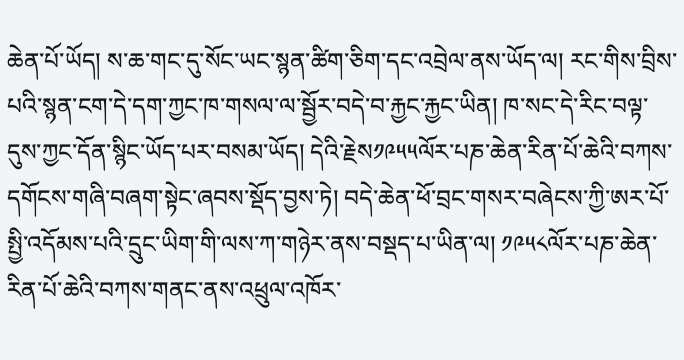ཆེན་པོ་ཡོད། ས་ཆ་གང་དུ་སོང་ཡང་སྙན་ཚིག་ཅིག་དང་འབྲེལ་ནས་ཡོད་ལ། རང་གིས་བྲིས་པའི་སྙན་ངག་དེ་དག་ཀྱང་ཁ་གསལ་ལ་སྦྱོར་བདེ་བ་རྐྱང་རྐྱང་ཡིན། ཁ་སང་དེ་རིང་བལྟ་དུས་ཀྱང་དོན་སྙིང་ཡོད་པར་བསམ་ཡོད། དེའི་རྗེས༡༩༥༥ལོར་པཎ་ཆེན་རིན་པོ་ཆེའི་བཀས་དགོངས་གཞི་བཞག་སྟེང་ཞབས་སྡོད་བྱས་ཏེ། བདེ་ཆེན་ཕོ་བྲང་གསར་བཞེངས་ཀྱི་ཨར་པོ་སྤྱི་འདོམས་པའི་དྲུང་ཡིག་གི་ལས་ཀ་གཉེར་ནས་བསྡད་པ་ཡིན་ལ། ༡༩༥༨ལོར་པཎ་ཆེན་རིན་པོ་ཆེའི་བཀས་གནང་ནས་འཕྲུལ་འཁོར་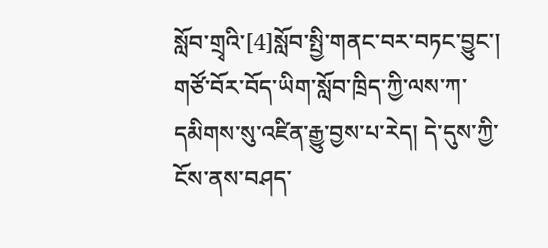སློབ་གྲྭའི་[4]སློབ་སྤྱི་གནང་བར་བཏང་བྱུང་། གཙོ་བོར་བོད་ཡིག་སློབ་ཁྲིད་ཀྱི་ལས་ཀ་དམིགས་སུ་འཛིན་རྒྱུ་བྱས་པ་རེད། དེ་དུས་ཀྱི་ངོས་ནས་བཤད་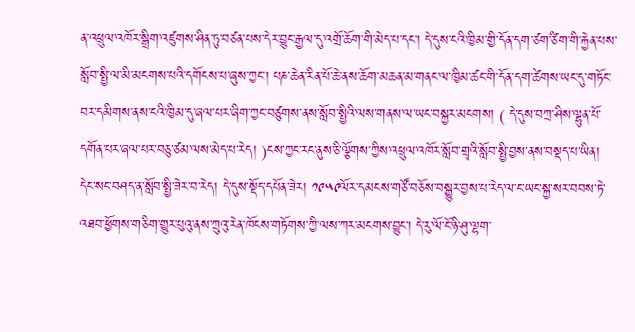ན་འཕྲུལ་འཁོར་སྒྲིག་འཛུགས་ཤིན་ཏུ་བཙན་པས་དེར་བྱུང་རྒྱལ་དུ་འགྲོ་ཆོག་གི་མེད་པ་དང་། དེ་དུས་ངའི་ཁྱིམ་གྱི་དོན་དག་ཙག་ཙིག་གི་རྐྱེན་པས་སློབ་སྤྱི་ལ་མི་མངགས་པའི་དགོངས་པ་ཞུས་ཀྱང་། པཎ་ཆེན་རིན་པོ་ཆེ་ནས་ཆོག་མཆན་མ་གནང་ལ་ཁྱིམ་ཚང་གི་དོན་དག་ཚེགས་ཡང་དུ་གཏོང་བར་དམིགས་ནས་ངའི་ཁྱིམ་དུ་ཞལ་པར་ཞིག་ཀྱང་བཙུགས་ནས་སློབ་སྤྱིའི་ལས་གནས་ལ་ཡང་བསྐྱར་མངགས། ( དེ་དུས་བཀྲ་ཤིས་ལྷུན་པོ་དགོན་པར་ཞལ་པར་བཅུ་ཙམ་ལས་མེད་པ་རེད། )ངས་ཀྱང་རང་ནུས་ཅི་ལྕོགས་ཀྱིས་འཕྲུལ་འཁོར་སློབ་གྲྭའི་སློབ་སྤྱི་བྱས་ནས་བསྡད་པ་ཡིན། དེང་སང་བཤད་ན་སློབ་སྤྱི་ཟེར་བ་རེད། དེ་དུས་སྡོད་དཔོན་ཟེར། ༡༩༥༩ལོར་དམངས་གཙོ་བཅོས་བསྒྱུར་བྱས་པ་རེད་ལ་ང་ཡང་སྐྱ་སར་བབས་ཏེ་འཐབ་ཕྱོགས་གཅིག་གྱུར་པུའུ་ནས་ཀྲུའུ་རེན་ཁོངས་གཏོགས་ཀྱི་ལས་ཀར་མངགས་བྱུང་། དེ་རུ་ལོ་ངོ་ཉི་ཤུ་ལྷག་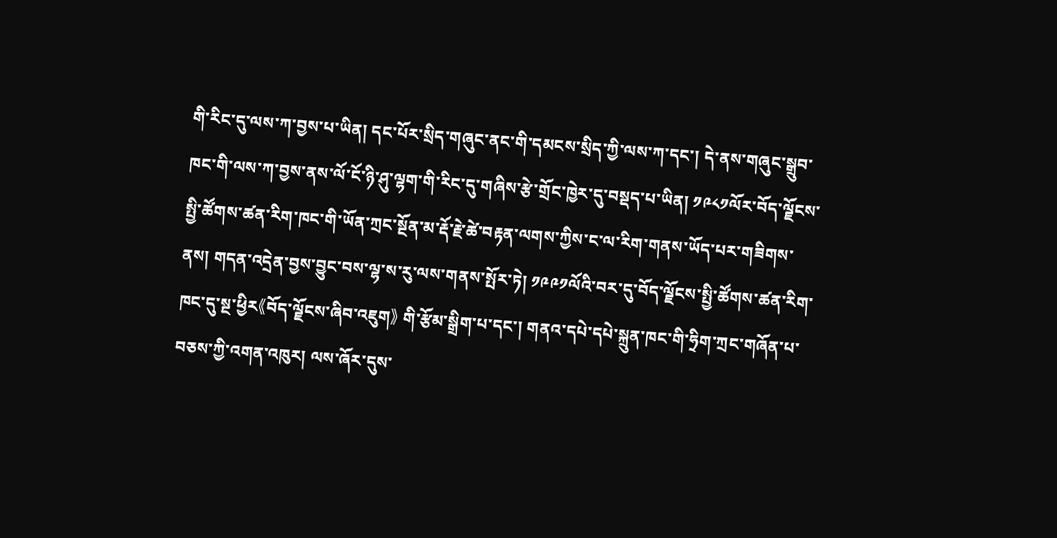གི་རིང་དུ་ལས་ཀ་བྱས་པ་ཡིན། དང་པོར་སྲིད་གཞུང་ནང་གི་དམངས་སྲིད་ཀྱི་ལས་ཀ་དང་། དེ་ནས་གཞུང་སྒྲུབ་ཁང་གི་ལས་ཀ་བྱས་ནས་ལོ་ངོ་ཉི་ཤུ་ལྷག་གི་རིང་དུ་གཞིས་རྩེ་གྲོང་ཁྱེར་དུ་བསྡད་པ་ཡིན། ༡༩༨༡ལོར་བོད་ལྗོངས་སྤྱི་ཚོགས་ཚན་རིག་ཁང་གི་ཡོན་ཀྲང་སྔོན་མ་རྡོ་རྗེ་ཚེ་བརྟན་ལགས་ཀྱིས་ང་ལ་རིག་གནས་ཡོད་པར་གཟིགས་ནས། གདན་འདྲེན་བྱས་བྱུང་བས་ལྷ་ས་རུ་ལས་གནས་སྤོར་ཏེ། ༡༩༩༡ལོའི་བར་དུ་བོད་ལྗོངས་སྤྱི་ཚོགས་ཚན་རིག་ཁང་དུ་སྔ་ཕྱིར《བོད་ལྗོངས་ཞིབ་འཇུག》 གི་རྩོམ་སྒྲིག་པ་དང་། གནའ་དཔེ་དཔེ་སྐྲུན་ཁང་གི་ཧྲིག་ཀྲང་གཞོན་པ་བཅས་ཀྱི་འགན་འཁུར། ལས་ཞོར་དུས་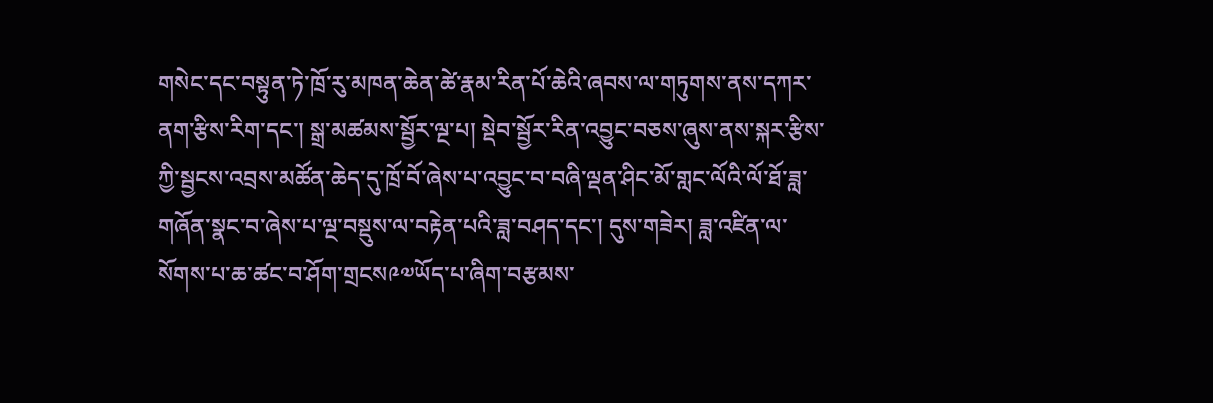གསེང་དང་བསྟུན་ཏེ་ཁྲོ་རུ་མཁན་ཆེན་ཚེ་རྣམ་རིན་པོ་ཆེའི་ཞབས་ལ་གཏུགས་ནས་དཀར་ནག་རྩིས་རིག་དང་། སྒྲ་མཚམས་སྦྱོར་ལྔ་པ། སྡེབ་སྦྱོར་རིན་འབྱུང་བཅས་ཞུས་ནས་སྐར་རྩིས་ཀྱི་སྦྱངས་འབྲས་མཚོན་ཆེད་དུ་ཁྲོ་བོ་ཞེས་པ་འབྱུང་བ་བཞི་ལྡན་ཤིང་མོ་གླང་ལོའི་ལོ་ཐོ་ཟླ་གཞོན་སྣང་བ་ཞེས་པ་ལྔ་བསྡུས་ལ་བརྟེན་པའི་ཟླ་བཤད་དང་། དུས་གཟེར། ཟླ་འཛིན་ལ་སོགས་པ་ཆ་ཚང་བ་ཤོག་གྲངས༩༧ཡོད་པ་ཞིག་བརྩམས་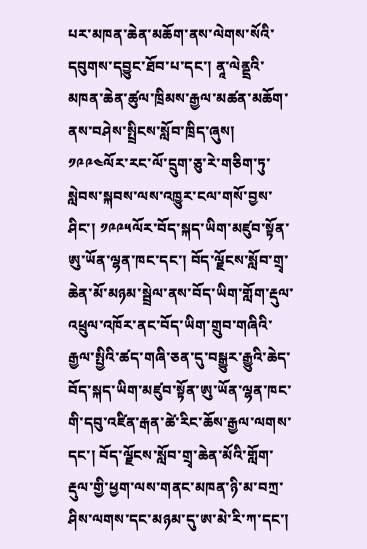པར་མཁན་ཆེན་མཆོག་ནས་ལེགས་སོའི་དབུགས་དབྱུང་ཐོབ་པ་དང་། ནཱ་ལེནྡྲའི་མཁན་ཆེན་ཚུལ་ཁྲིམས་རྒྱལ་མཚན་མཆོག་ནས་བཤེས་སྤྲིངས་སློབ་ཁྲིད་ཞུས།
༡༩༩༤ལོར་རང་ལོ་དྲུག་ཅུ་རེ་གཅིག་ཏུ་སླེབས་སྐབས་ལས་འཁྱུར་ངལ་གསོ་བྱས་ཤིང་། ༡༩༩༥ལོར་བོད་སྐད་ཡིག་མཛུབ་སྟོན་ཨུ་ཡོན་ལྷན་ཁང་དང་། བོད་ལྗོངས་སློབ་གྲྭ་ཆེན་མོ་མཉམ་སྦྲེལ་ནས་བོད་ཡིག་གློག་རྡུལ་འཕྲུལ་འཁོར་ནང་བོད་ཡིག་གྲུབ་གཞིའི་རྒྱལ་སྤྱིའི་ཚད་གཞི་ཅན་དུ་བསྒྱུར་རྒྱུའི་ཆེད་བོད་སྐད་ཡིག་མཛུབ་སྟོན་ཨུ་ཡོན་ལྷན་ཁང་གི་དབུ་འཛིན་རྒན་ཚེ་རིང་ཆོས་རྒྱལ་ལགས་དང་། བོད་ལྗོངས་སློབ་གྲྭ་ཆེན་མོའི་གློག་རྡུལ་གྱི་ཕྱག་ལས་གནང་མཁན་ཉི་མ་བཀྲ་ཤིས་ལགས་དང་མཉམ་དུ་ཨ་མེ་རི་ཀ་དང་།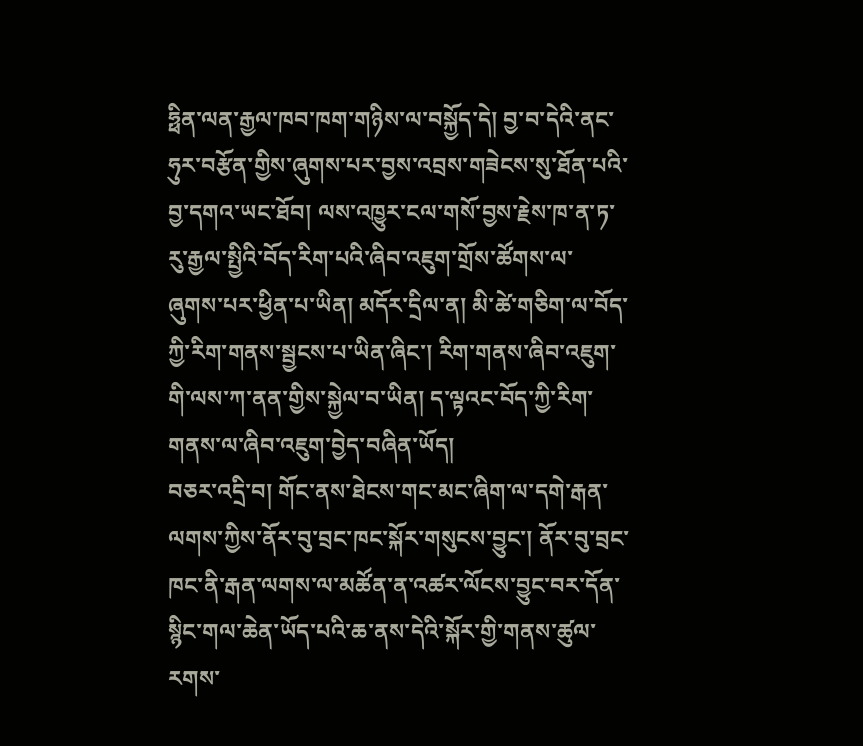ཧྥིན་ལན་རྒྱལ་ཁབ་ཁག་གཉིས་ལ་བསྐྱོད་དེ། བྱ་བ་དེའི་ནང་ཧུར་བརྩོན་གྱིས་ཞུགས་པར་བྱས་འབྲས་གཟེངས་སུ་ཐོན་པའི་བྱ་དགའ་ཡང་ཐོབ། ལས་འཁྱུར་ངལ་གསོ་བྱས་རྗེས་ཁ་ན་ཏ་རུ་རྒྱལ་སྤྱིའི་བོད་རིག་པའི་ཞིབ་འཇུག་གྲོས་ཚོགས་ལ་ཞུགས་པར་ཕྱིན་པ་ཡིན། མདོར་དྲིལ་ན། མི་ཚེ་གཅིག་ལ་བོད་ཀྱི་རིག་གནས་སྦྱངས་པ་ཡིན་ཞིང་། རིག་གནས་ཞིབ་འཇུག་གི་ལས་ཀ་ནན་གྱིས་སྐྱེལ་བ་ཡིན། ད་ལྟའང་བོད་ཀྱི་རིག་གནས་ལ་ཞིབ་འཇུག་བྱེད་བཞིན་ཡོད།
བཅར་འདྲི་བ། གོང་ནས་ཐེངས་གང་མང་ཞིག་ལ་དགེ་རྒན་ལགས་ཀྱིས་ནོར་བུ་བྲང་ཁང་སྐོར་གསུངས་བྱུང་། ནོར་བུ་བྲང་ཁང་ནི་རྒན་ལགས་ལ་མཚོན་ན་འཚར་ལོངས་བྱུང་བར་དོན་སྙིང་གལ་ཆེན་ཡོད་པའི་ཆ་ནས་དེའི་སྐོར་གྱི་གནས་ཚུལ་རགས་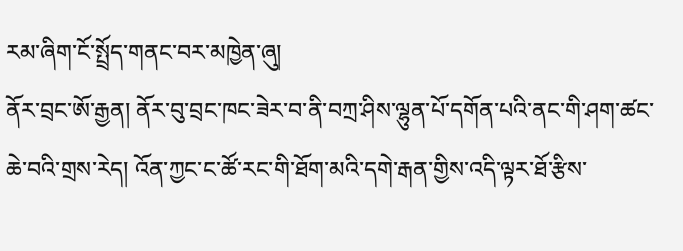རམ་ཞིག་ངོ་སྤྲོད་གནང་བར་མཁྱེན་ཞུ།
ནོར་བྲང་ཨོ་རྒྱན། ནོར་བུ་བྲང་ཁང་ཟེར་བ་ནི་བཀྲ་ཤིས་ལྷུན་པོ་དགོན་པའི་ནང་གི་ཤག་ཚང་ཆེ་བའི་གྲས་རེད། འོན་ཀྱང་ང་ཚོ་རང་གི་ཐོག་མའི་དགེ་རྒན་གྱིས་འདི་ལྟར་ཐོ་རྩིས་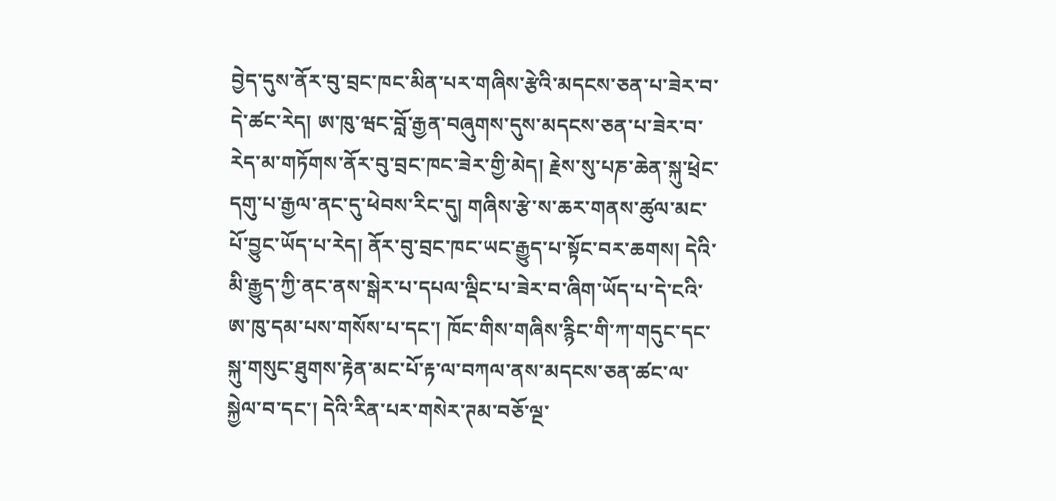བྱེད་དུས་ནོར་བུ་བྲང་ཁང་མིན་པར་གཞིས་རྩེའི་མདངས་ཅན་པ་ཟེར་བ་དེ་ཚང་རེད། ཨ་ཁུ་ཝང་བློ་རྒྱན་བཞུགས་དུས་མདངས་ཅན་པ་ཟེར་བ་རེད་མ་གཏོགས་ནོར་བུ་བྲང་ཁང་ཟེར་གྱི་མེད། རྗེས་སུ་པཎ་ཆེན་སྐུ་ཕྲེང་དགུ་པ་རྒྱལ་ནང་དུ་ཕེབས་རིང་དུ། གཞིས་རྩེ་ས་ཆར་གནས་ཚུལ་མང་པོ་བྱུང་ཡོད་པ་རེད། ནོར་བུ་བྲང་ཁང་ཡང་རྒྱུད་པ་སྟོང་བར་ཆགས། དེའི་མི་རྒྱུད་ཀྱི་ནང་ནས་སྒེར་པ་དཔལ་ལྡིང་པ་ཟེར་བ་ཞིག་ཡོད་པ་དེ་ངའི་ཨ་ཁུ་དམ་པས་གསོས་པ་དང་། ཁོང་གིས་གཞིས་རྙིང་གི་ཀ་གདུང་དང་སྐུ་གསུང་ཐུགས་རྟེན་མང་པོ་རྟ་ལ་བཀལ་ནས་མདངས་ཅན་ཚང་ལ་སྐྱེལ་བ་དང་། དེའི་རིན་པར་གསེར་ཊམ་བཅོ་ལྔ་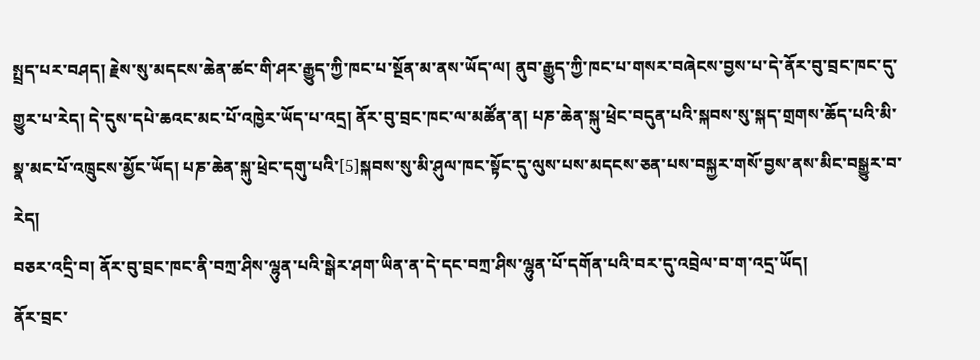སྤྲད་པར་བཤད། རྗེས་སུ་མདངས་ཆེན་ཚང་གི་ཤར་རྒྱུད་ཀྱི་ཁང་པ་སྔོན་མ་ནས་ཡོད་ལ། ནུབ་རྒྱུད་ཀྱི་ཁང་པ་གསར་བཞེངས་བྱས་པ་དེ་ནོར་བུ་བྲང་ཁང་དུ་གྱུར་པ་རེད། དེ་དུས་དཔེ་ཆའང་མང་པོ་འཁྱེར་ཡོད་པ་འདྲ། ནོར་བུ་བྲང་ཁང་ལ་མཚོན་ན། པཎ་ཆེན་སྐུ་ཕྲེང་བདུན་པའི་སྐབས་སུ་སྐད་གྲགས་ཆོད་པའི་མི་སྣ་མང་པོ་འཁྲུངས་མྱོང་ཡོད། པཎ་ཆེན་སྐུ་ཕྲེང་དགུ་པའི་[5]སྐབས་སུ་མི་ཤུལ་ཁང་སྟོང་དུ་ལུས་པས་མདངས་ཅན་པས་བསྐྱར་གསོ་བྱས་ནས་མིང་བསྒྱུར་བ་རེད།
བཅར་འདྲི་བ། ནོར་བུ་བྲང་ཁང་ནི་བཀྲ་ཤིས་ལྷུན་པའི་སྒེར་ཤག་ཡིན་ན་དེ་དང་བཀྲ་ཤིས་ལྷུན་པོ་དགོན་པའི་བར་དུ་འབྲེལ་བ་ག་འདྲ་ཡོད།
ནོར་བྲང་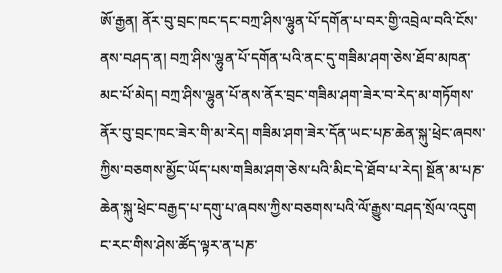ཨོ་རྒྱན། ནོར་བུ་བྲང་ཁང་དང་བཀྲ་ཤིས་ལྷུན་པོ་དགོན་པ་བར་གྱི་འབྲེལ་བའི་ངོས་ནས་བཤད་ན། བཀྲ་ཤིས་ལྷུན་པོ་དགོན་པའི་ནང་དུ་གཟིམ་ཤག་ཅེས་ཐོབ་མཁན་མང་པོ་མེད། བཀྲ་ཤིས་ལྷུན་པོ་ནས་ནོར་བྲང་གཟིམ་ཤག་ཟེར་བ་རེད་མ་གཏོགས་ནོར་བུ་བྲང་ཁང་ཟེར་གི་མ་རེད། གཟིམ་ཤག་ཟེར་དོན་ཡང་པཎ་ཆེན་སྐུ་ཕྲེང་ཞབས་ཀྱིས་བཅགས་མྱོང་ཡོད་པས་གཟིམ་ཤག་ཅེས་པའི་མིང་དེ་ཐོབ་པ་རེད། སྔོན་མ་པཎ་ཆེན་སྐུ་ཕྲེང་བརྒྱད་པ་དགུ་པ་ཞབས་ཀྱིས་བཅགས་པའི་ལོ་རྒྱུས་བཤད་སྲོལ་འདུག ང་རང་གིས་ཤེས་ཚོད་ལྟར་ན་པཎ་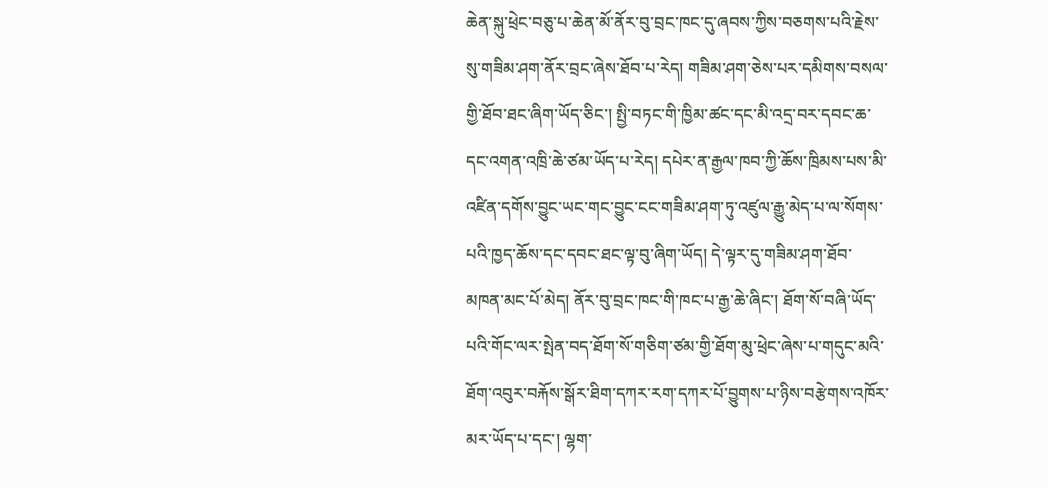ཆེན་སྐུ་ཕྲེང་བཅུ་པ་ཆེན་མོ་ནོར་བུ་བྲང་ཁང་དུ་ཞབས་ཀྱིས་བཅགས་པའི་རྗེས་སུ་གཟིམ་ཤག་ནོར་བྲང་ཞེས་ཐོབ་པ་རེད། གཟིམ་ཤག་ཅེས་པར་དམིགས་བསལ་གྱི་ཐོབ་ཐང་ཞིག་ཡོད་ཅིང་། སྤྱི་བཏང་གི་ཁྱིམ་ཚང་དང་མི་འདྲ་བར་དབང་ཆ་དང་འགན་འཁྲི་ཆེ་ཙམ་ཡོད་པ་རེད། དཔེར་ན་རྒྱལ་ཁབ་ཀྱི་ཆོས་ཁྲིམས་པས་མི་འཛིན་དགོས་བྱུང་ཡང་གང་བྱུང་ངང་གཟིམ་ཤག་ཏུ་འཛུལ་རྒྱུ་མེད་པ་ལ་སོགས་པའི་ཁྱད་ཆོས་དང་དབང་ཐང་ལྟ་བུ་ཞིག་ཡོད། དེ་ལྟར་དུ་གཟིམ་ཤག་ཐོབ་མཁན་མང་པོ་མེད། ནོར་བུ་བྲང་ཁང་གི་ཁང་པ་རྒྱ་ཆེ་ཞིང་། ཐོག་སོ་བཞི་ཡོད་པའི་གོང་ལར་སྤེན་བད་ཐོག་སོ་གཅིག་ཙམ་གྱི་ཐོག་མུ་ཕྲེང་ཞེས་པ་གདུང་མའི་ཐོག་འབུར་བརྐོས་སྒོར་ཐིག་དཀར་རག་དཀར་པོ་བྱུགས་པ་ཉིས་བརྩེགས་འཁོར་མར་ཡོད་པ་དང་། ལྷག་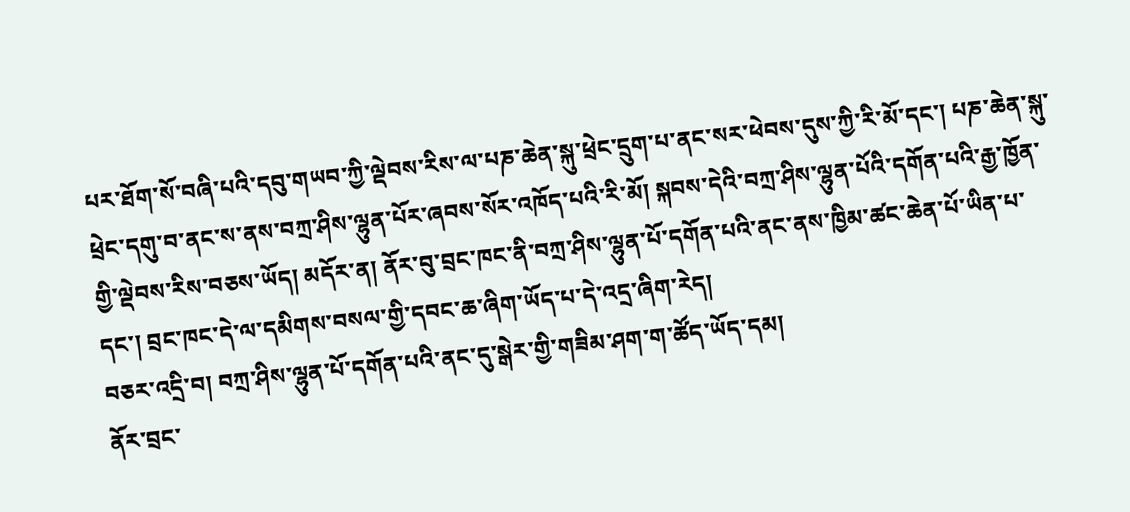པར་ཐོག་སོ་བཞི་པའི་དབུ་གཡབ་ཀྱི་ལྡེབས་རིས་ལ་པཎ་ཆེན་སྐུ་ཕྲེང་དྲུག་པ་ནང་སར་ཕེབས་དུས་ཀྱི་རི་མོ་དང་། པཎ་ཆེན་སྐུ་ཕྲེང་དགུ་བ་ནང་ས་ནས་བཀྲ་ཤིས་ལྷུན་པོར་ཞབས་སོར་འཁོད་པའི་རི་མོ། སྐབས་དེའི་བཀྲ་ཤིས་ལྷུན་པོའི་དགོན་པའི་རྒྱ་ཁྱོན་གྱི་ལྡེབས་རིས་བཅས་ཡོད། མདོར་ན། ནོར་བུ་བྲང་ཁང་ནི་བཀྲ་ཤིས་ལྷུན་པོ་དགོན་པའི་ནང་ནས་ཁྱིམ་ཚང་ཆེན་པོ་ཡིན་པ་དང་། བྲང་ཁང་དེ་ལ་དམིགས་བསལ་གྱི་དབང་ཆ་ཞིག་ཡོད་པ་དེ་འདྲ་ཞིག་རེད།
བཅར་འདྲི་བ། བཀྲ་ཤིས་ལྷུན་པོ་དགོན་པའི་ནང་དུ་སྒེར་གྱི་གཟིམ་ཤག་ག་ཚོད་ཡོད་དམ།
ནོར་བྲང་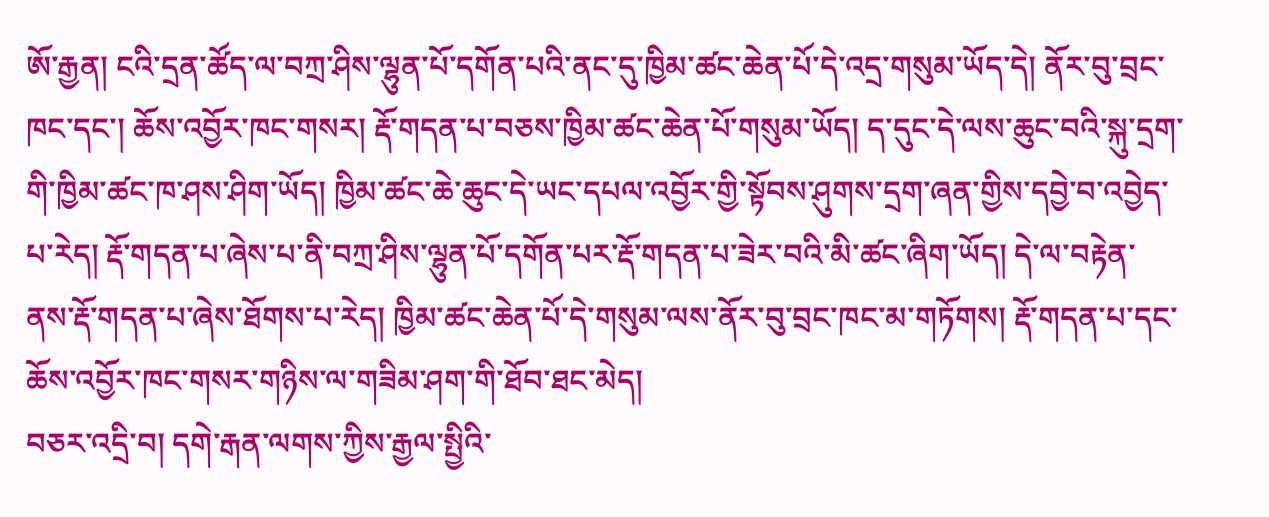ཨོ་རྒྱན། ངའི་དྲན་ཚོད་ལ་བཀྲ་ཤིས་ལྷུན་པོ་དགོན་པའི་ནང་དུ་ཁྱིམ་ཚང་ཆེན་པོ་དེ་འདྲ་གསུམ་ཡོད་དེ། ནོར་བུ་བྲང་ཁང་དང་། ཆོས་འབྱོར་ཁང་གསར། རྡོ་གདན་པ་བཅས་ཁྱིམ་ཚང་ཆེན་པོ་གསུམ་ཡོད། ད་དུང་དེ་ལས་ཆུང་བའི་སྐུ་དྲག་གི་ཁྱིམ་ཚང་ཁ་ཤས་ཤིག་ཡོད། ཁྱིམ་ཚང་ཆེ་ཆུང་དེ་ཡང་དཔལ་འབྱོར་གྱི་སྟོབས་ཤུགས་དྲག་ཞན་གྱིས་དབྱེ་བ་འབྱེད་པ་རེད། རྡོ་གདན་པ་ཞེས་པ་ནི་བཀྲ་ཤིས་ལྷུན་པོ་དགོན་པར་རྡོ་གདན་པ་ཟེར་བའི་མི་ཚང་ཞིག་ཡོད། དེ་ལ་བརྟེན་ནས་རྡོ་གདན་པ་ཞེས་ཐོགས་པ་རེད། ཁྱིམ་ཚང་ཆེན་པོ་དེ་གསུམ་ལས་ནོར་བུ་བྲང་ཁང་མ་གཏོགས། རྡོ་གདན་པ་དང་ཆོས་འབྱོར་ཁང་གསར་གཉིས་ལ་གཟིམ་ཤག་གི་ཐོབ་ཐང་མེད།
བཅར་འདྲི་བ། དགེ་རྒན་ལགས་ཀྱིས་རྒྱལ་སྤྱིའི་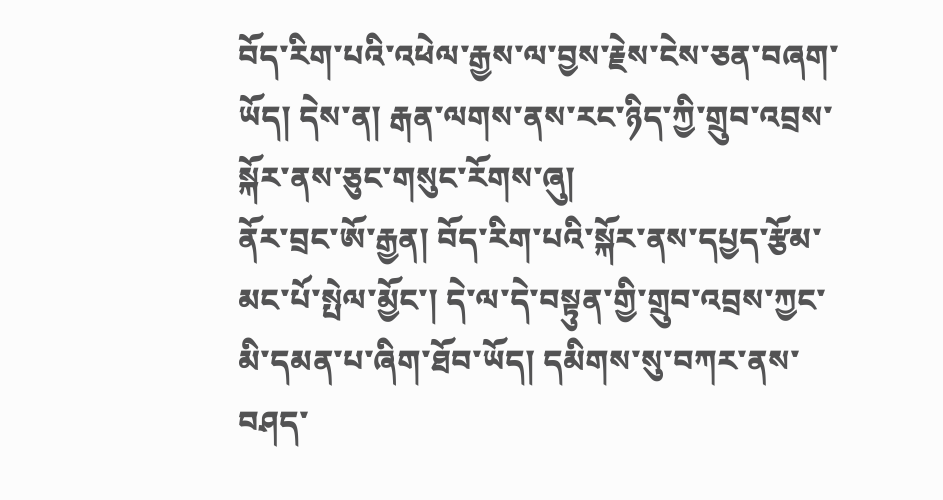བོད་རིག་པའི་འཕེལ་རྒྱས་ལ་བྱས་རྗེས་ངེས་ཅན་བཞག་ཡོད། དེས་ན། རྒན་ལགས་ནས་རང་ཉིད་ཀྱི་གྲུབ་འབྲས་སྐོར་ནས་ཅུང་གསུང་རོགས་ཞུ།
ནོར་བྲང་ཨོ་རྒྱན། བོད་རིག་པའི་སྐོར་ནས་དཔྱད་རྩོམ་མང་པོ་སྤེལ་མྱོང་། དེ་ལ་དེ་བསྟུན་གྱི་གྲུབ་འབྲས་ཀྱང་མི་དམན་པ་ཞིག་ཐོབ་ཡོད། དམིགས་སུ་བཀར་ནས་བཤད་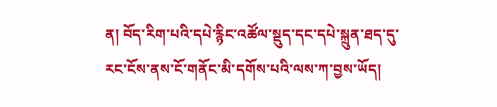ན། བོད་རིག་པའི་དཔེ་རྙིང་འཚོལ་སྡུད་དང་དཔེ་སྐྲུན་ཐད་དུ་རང་ངོས་ནས་ངོ་གནོང་མི་དགོས་པའི་ལས་ཀ་བྱས་ཡོད།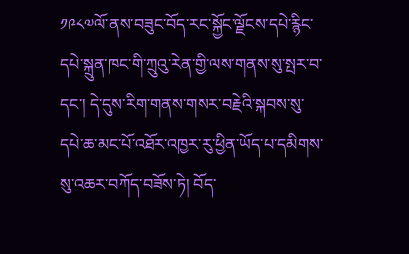༡༩༨༧ལོ་ནས་བཟུང་བོད་རང་སྐྱོང་ལྗོངས་དཔེ་རྙིང་དཔེ་སྐྲུན་ཁང་གི་ཀྲུའུ་རེན་གྱི་ལས་གནས་སུ་སྤར་བ་དང་། དེ་དུས་རིག་གནས་གསར་བརྗེའི་སྐབས་སུ་དཔེ་ཆ་མང་པོ་འཐོར་འཁྱར་རུ་ཕྱིན་ཡོད་པ་དམིགས་སུ་འཆར་བཀོད་བཟོས་ཏེ། བོད་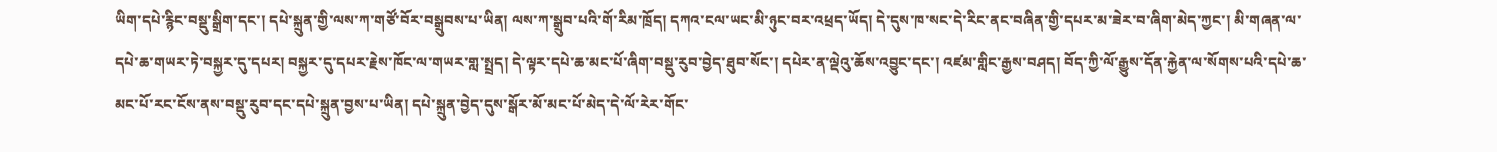ཡིག་དཔེ་རྙིང་བསྡུ་སྒྲིག་དང་། དཔེ་སྐྲུན་གྱི་ལས་ཀ་གཙོ་བོར་བསྒྲུབས་པ་ཡིན། ལས་ཀ་སྒྲུབ་པའི་གོ་རིམ་ཁྲོད། དཀའ་ངལ་ཡང་མི་ཉུང་བར་འཕྲད་ཡོད། དེ་དུས་ཁ་སང་དེ་རིང་ནང་བཞིན་གྱི་དཔར་མ་ཟེར་བ་ཞིག་མེད་ཀྱང་། མི་གཞན་ལ་དཔེ་ཆ་གཡར་ཏེ་བསྐྱར་དུ་དཔར། བསྐྱར་དུ་དཔར་རྗེས་ཁོང་ལ་གཡར་གླ་སྤྲད། དེ་ལྟར་དཔེ་ཆ་མང་པོ་ཞིག་བསྡུ་རུབ་བྱེད་ཐུབ་སོང་། དཔེར་ན་ལྡེའུ་ཆོས་འབྱུང་དང་། འཛམ་གླིང་རྒྱས་བཤད། བོད་ཀྱི་ལོ་རྒྱུས་དོན་རྐྱེན་ལ་སོགས་པའི་དཔེ་ཆ་མང་པོ་རང་ངོས་ནས་བསྡུ་རུབ་དང་དཔེ་སྐྲུན་བྱས་པ་ཡིན། དཔེ་སྐྲུན་བྱེད་དུས་སྒོར་མོ་མང་པོ་མེད་དེ་ལོ་རེར་གོང་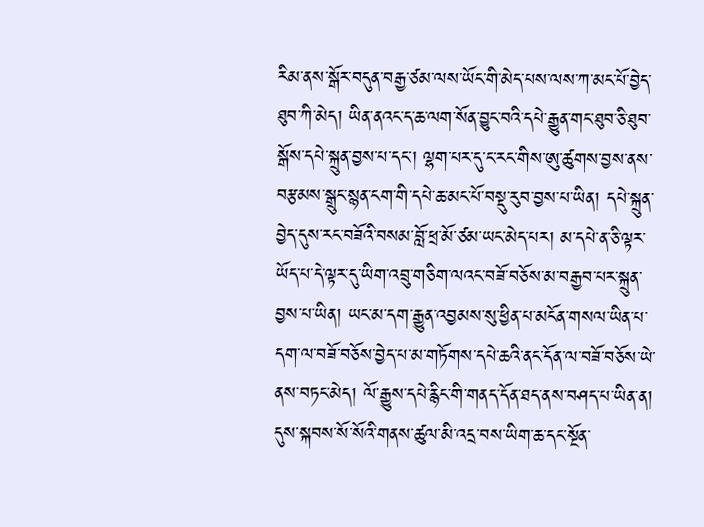རིམ་ནས་སྒོར་བདུན་བརྒྱ་ཙམ་ལས་ཡོང་གི་མེད་པས་ལས་ཀ་མང་པོ་བྱེད་ཐུབ་ཀི་མེད། ཡིན་ནའང་ད་ཆ་ལག་སོན་བྱུང་བའི་དཔེ་རྒྱུན་གང་ཐུབ་ཅི་ཐུབ་སྒོས་དཔེ་སྐྲུན་བྱས་པ་དང་། ལྷག་པར་དུ་ང་རང་གིས་ཨུ་ཚུགས་བྱས་ནས་བརྩམས་སྒྲུང་སྙན་ངག་གི་དཔེ་ཆ་མང་པོ་བསྡུ་རུབ་བྱས་པ་ཡིན། དཔེ་སྐྲུན་བྱེད་དུས་རང་བཟོའི་བསམ་བློ་ཕྲ་མོ་ཙམ་ཡང་མེད་པར། མ་དཔེ་ན་ཅི་ལྟར་ཡོད་པ་དེ་ལྟར་དུ་ཡིག་འབྲུ་གཅིག་ལའང་བཟོ་བཅོས་མ་བརྒྱབ་པར་སྐྲུན་བྱས་པ་ཡིན། ཡང་མ་དག་རྒྱུན་འབྱམས་སུ་ཕྱིན་པ་མངོན་གསལ་ཡིན་པ་དག་ལ་བཟོ་བཅོས་བྱེད་པ་མ་གཏོགས་དཔེ་ཆའི་ནང་དོན་ལ་བཟོ་བཅོས་ཡེ་ནས་བཏང་མེད། ལོ་རྒྱུས་དཔེ་རྙིང་གི་གནད་དོན་ཐད་ནས་བཤད་པ་ཡིན་ན། དུས་སྐབས་སོ་སོའི་གནས་ཚུལ་མི་འདྲ་བས་ཡིག་ཆ་དང་སྔོན་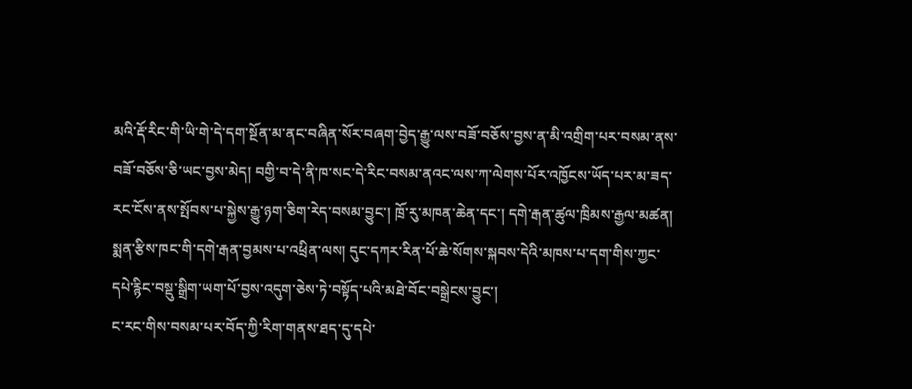མའི་རྡོ་རིང་གི་ཡི་གེ་དེ་དག་སྔོན་མ་ནང་བཞིན་སོར་བཞག་བྱེད་རྒྱུ་ལས་བཟོ་བཅོས་བྱས་ན་མི་འགྲིག་པར་བསམ་ནས་བཟོ་བཅོས་ཅི་ཡང་བྱས་མེད། བགྱི་བ་དེ་ནི་ཁ་སང་དེ་རིང་བསམ་ནའང་ལས་ཀ་ལེགས་པོར་འཁྱོངས་ཡོད་པར་མ་ཟད་རང་ངོས་ནས་སྤོབས་པ་སྐྱེས་རྒྱུ་ཉག་ཅིག་རེད་བསམ་བྱུང་། ཁྲོ་རུ་མཁན་ཆེན་དང་། དགེ་རྒན་ཚུལ་ཁྲིམས་རྒྱལ་མཚན། སྨན་རྩིས་ཁང་གི་དགེ་རྒན་བྱམས་པ་འཕྲིན་ལས། དུང་དཀར་རིན་པོ་ཆེ་སོགས་སྐབས་དེའི་མཁས་པ་དག་གིས་ཀྱང་དཔེ་རྙིང་བསྡུ་སྒྲིག་ཡག་པོ་བྱས་འདུག་ཅེས་ཏེ་བསྟོད་པའི་མཐེ་བོང་བསྒྲེངས་བྱུང་།
ང་རང་གིས་བསམ་པར་བོད་ཀྱི་རིག་གནས་ཐད་དུ་དཔེ་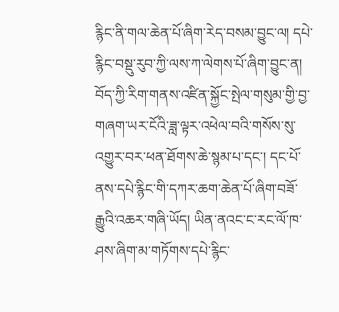རྙིང་ནི་གལ་ཆེན་པོ་ཞིག་རེད་བསམ་བྱུང་ལ། དཔེ་རྙིང་བསྡུ་རུབ་ཀྱི་ལས་ཀ་ལེགས་པོ་ཞིག་བྱུང་ན། བོད་ཀྱི་རིག་གནས་འཛིན་སྐྱོང་སྤེལ་གསུམ་གྱི་བྱ་གཞག་ཡར་ངོའི་ཟླ་ལྟར་འཕེལ་བའི་གསོས་སུ་འགྱུར་བར་ཕན་ཐོགས་ཆེ་སྙམ་པ་དང་། དང་པོ་ནས་དཔེ་རྙིང་གི་དཀར་ཆག་ཆེན་པོ་ཞིག་བཟོ་རྒྱུའི་འཆར་གཞི་ཡོད། ཡིན་ནའང་ང་རང་ལོ་ཁ་ཤས་ཞིག་མ་གཏོགས་དཔེ་རྙིང་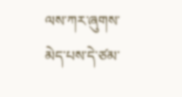ལས་ཀར་ཞུགས་མེད་པས་དེ་ཙམ་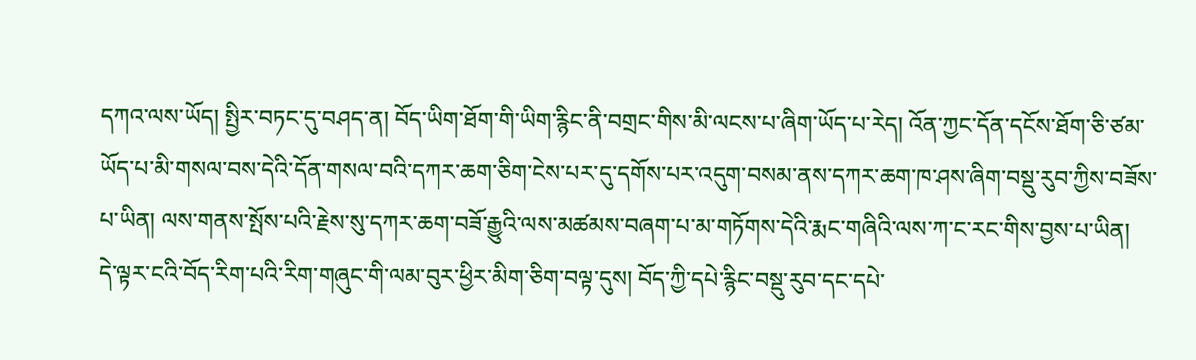དཀའ་ལས་ཡོད། སྤྱིར་བཏང་དུ་བཤད་ན། བོད་ཡིག་ཐོག་གི་ཡིག་རྙིང་ནི་བགྲང་གིས་མི་ལངས་པ་ཞིག་ཡོད་པ་རེད། འོན་ཀྱང་དོན་དངོས་ཐོག་ཅི་ཙམ་ཡོད་པ་མི་གསལ་བས་དེའི་དོན་གསལ་བའི་དཀར་ཆག་ཅིག་ངེས་པར་དུ་དགོས་པར་འདུག་བསམ་ནས་དཀར་ཆག་ཁ་ཤས་ཞིག་བསྡུ་རུབ་ཀྱིས་བཟོས་པ་ཡིན། ལས་གནས་སྤོས་པའི་རྗེས་སུ་དཀར་ཆག་བཟོ་རྒྱུའི་ལས་མཚམས་བཞག་པ་མ་གཏོགས་དེའི་རྨང་གཞིའི་ལས་ཀ་ང་རང་གིས་བྱས་པ་ཡིན།
དེ་ལྟར་ངའི་བོད་རིག་པའི་རིག་གཞུང་གི་ལམ་བུར་ཕྱིར་མིག་ཅིག་བལྟ་དུས། བོད་ཀྱི་དཔེ་རྙིང་བསྡུ་རུབ་དང་དཔེ་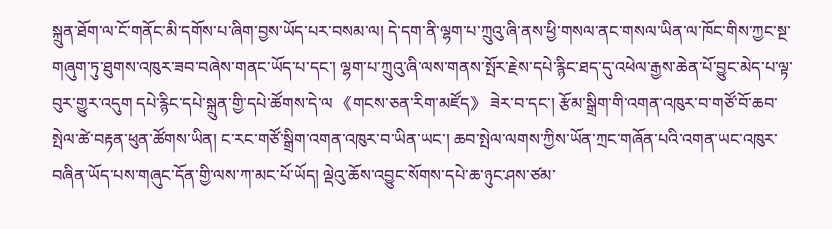སྐྲུན་ཐོག་ལ་ངོ་གནོང་མི་དགོས་པ་ཞིག་བྱས་ཡོད་པར་བསམ་ལ། དེ་དག་ནི་ལྷག་པ་ཀྲུའུ་ཞི་ནས་ཕྱི་གསལ་ནང་གསལ་ཡིན་ལ་ཁོང་གིས་ཀྱང་སྔ་གཞུག་ཏུ་ཐུགས་འཁུར་ཟབ་བཞེས་གནང་ཡོད་པ་དང་། ལྷག་པ་ཀྲུའུ་ཞི་ལས་གནས་སྤོར་རྗེས་དཔེ་རྙིང་ཐད་དུ་འཕེལ་རྒྱས་ཆེན་པོ་བྱུང་མེད་པ་ལྟ་བུར་གྱུར་འདུག དཔེ་རྙིང་དཔེ་སྐྲུན་གྱི་དཔེ་ཚོགས་དེ་ལ 《གངས་ཅན་རིག་མཛོད》 ཟེར་བ་དང་། རྩོམ་སྒྲིག་གི་འགན་འཁུར་བ་གཙོ་བོ་ཆབ་སྤེལ་ཚེ་བརྟན་ཕུན་ཚོགས་ཡིན། ང་རང་གཙོ་སྒྲིག་འགན་འཁུར་བ་ཡིན་ཡང་། ཆབ་སྤེལ་ལགས་ཀྱིས་ཡོན་ཀྲང་གཞོན་པའི་འགན་ཡང་འཁུར་བཞིན་ཡོད་པས་གཞུང་དོན་གྱི་ལས་ཀ་མང་པོ་ཡོད། ལྡེའུ་ཆོས་འབྱུང་སོགས་དཔེ་ཆ་ཉུང་ཤས་ཙམ་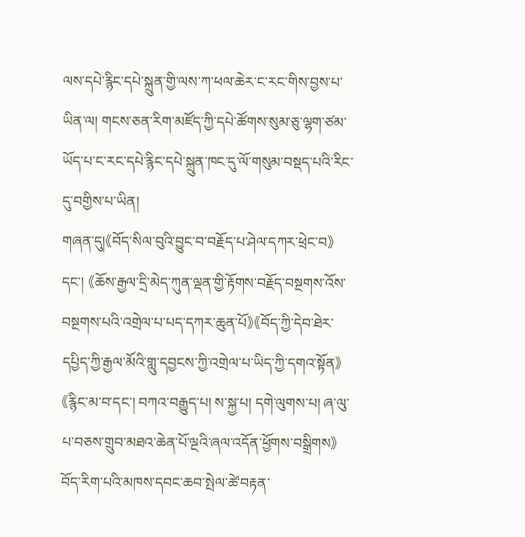ལས་དཔེ་རྙིང་དཔེ་སྐྲུན་གྱི་ལས་ཀ་ཕལ་ཆེར་ང་རང་གིས་བྱས་པ་ཡིན་ལ། གངས་ཅན་རིག་མཛོད་ཀྱི་དཔེ་ཚོགས་སུམ་ཅུ་ལྷག་ཙམ་ཡོད་པ་ང་རང་དཔེ་རྙིང་དཔེ་སྐྲུན་ཁང་དུ་ལོ་གསུམ་བསྡད་པའི་རིང་དུ་བགྱིས་པ་ཡིན།
གཞན་དུ།《བོད་སིལ་བུའི་བྱུང་བ་བརྗོད་པ་ཤེལ་དཀར་ཕྲེང་བ》དང་། 《ཆོས་རྒྱལ་དྲི་མེད་ཀུན་ལྡན་གྱི་རྟོགས་བརྗོད་བསྔགས་འོས་བསྔགས་པའི་འགྲེལ་པ་པད་དཀར་ཆུན་པོ》《བོད་ཀྱི་དེབ་ཐེར་དཔྱིད་ཀྱི་རྒྱལ་མོའི་གླུ་དབྱངས་ཀྱི་འགྲེལ་པ་ཡིད་ཀྱི་དགའ་སྟོན》《རྙིང་མ་བ་དང་། བཀའ་བརྒྱུད་པ། ས་སྐྱ་པ། དགེ་ལུགས་པ། ཞ་ལུ་པ་བཅས་གྲུབ་མཐའ་ཆེན་པོ་ལྔའི་ཞལ་འདོན་ཕྱོགས་བསྒྲིགས》 བོད་རིག་པའི་མཁས་དབང་ཆབ་སྤེལ་ཚེ་བརྟན་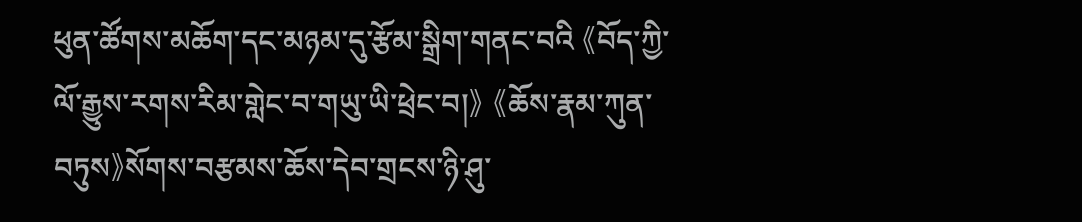ཕུན་ཚོགས་མཆོག་དང་མཉམ་དུ་རྩོམ་སྒྲིག་གནང་བའི 《བོད་ཀྱི་ལོ་རྒྱུས་རགས་རིམ་གླེང་བ་གཡུ་ཡི་ཕྲེང་བ།》 《ཆོས་རྣམ་ཀུན་བཏུས》སོགས་བརྩམས་ཆོས་དེབ་གྲངས་ཉི་ཤུ་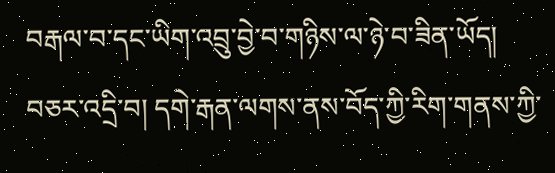བརྒལ་བ་དང་ཡིག་འབྲུ་བྱེ་བ་གཉིས་ལ་ཉེ་བ་ཟིན་ཡོད།
བཅར་འདྲི་བ། དགེ་རྒན་ལགས་ནས་བོད་ཀྱི་རིག་གནས་ཀྱི་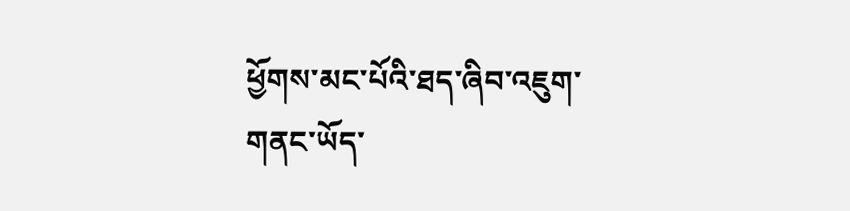ཕྱོགས་མང་པོའི་ཐད་ཞིབ་འཇུག་གནང་ཡོད་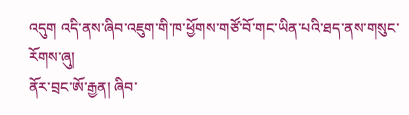འདུག འདི་ནས་ཞིབ་འཇུག་གི་ཁ་ཕྱོགས་གཙོ་བོ་གང་ཡིན་པའི་ཐད་ནས་གསུང་རོགས་ཞུ།
ནོར་བྲང་ཨོ་རྒྱན། ཞིབ་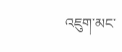འཇུག་མང་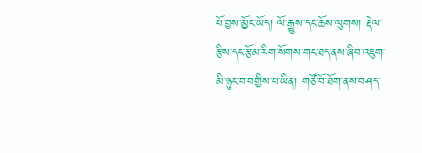པོ་བྱས་མྱོང་ཡོད། ལོ་རྒྱུས་དང་ཆོས་ལུགས། རྡེལ་རྩིས་དང་རྩོམ་རིག་སོགས་གང་ཐད་ནས་ཞིབ་འཇུག་མི་ཉུང་བ་བགྱིས་པ་ཡིན། གཙོ་བོ་ཐོག་ནས་བཤད་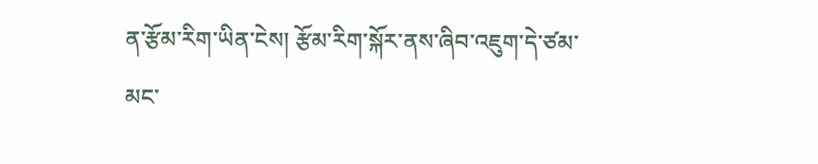ན་རྩོམ་རིག་ཡིན་ངེས། རྩོམ་རིག་སྐོར་ནས་ཞིབ་འཇུག་དེ་ཙམ་མང་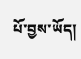པོ་བྱས་ཡོད།